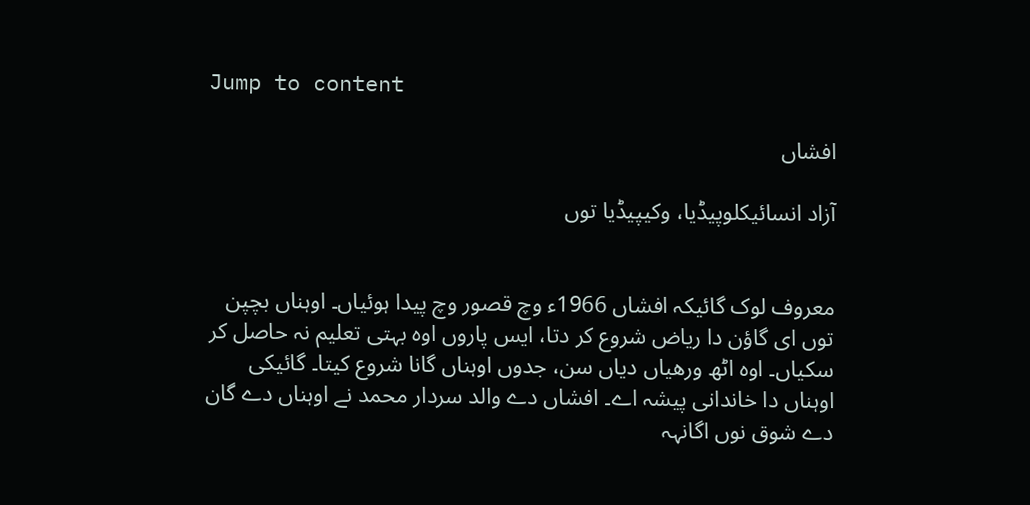Jump to content

افشاں

آزاد انسائیکلوپیڈیا، وکیپیڈیا توں


معروف لوک گائیکہ افشاں 1966ء وچ قصور وچ پیدا ہوئیاں۔ اوہناں بچپن توں ای گاؤن دا ریاض شروع کر دتا، ایس پاروں اوہ بہتی تعلیم نہ حاصل کر سکیاں۔ اوہ اٹھ ورھیاں دیاں سن، جدوں اوہناں گانا شروع کیتا۔ گائیکی اوہناں دا خاندانی پیشہ اے۔ افشاں دے والد سردار محمد نے اوہناں دے گان دے شوق نوں اگانہہ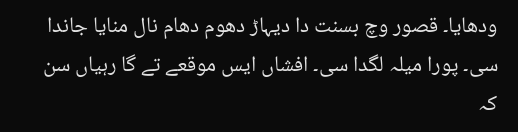ودھایا۔ قصور وچ بسنت دا دیہاڑ دھوم دھام نال منایا جاندا سی۔ پورا میلہ لگدا سی۔ افشاں ایس موقعے تے گا رہیاں سن کہ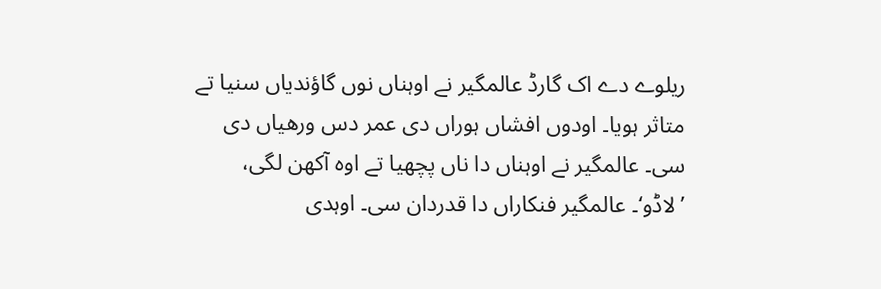ریلوے دے اک گارڈ عالمگیر نے اوہناں نوں گاؤندیاں سنیا تے متاثر ہویا۔ اودوں افشاں ہوراں دی عمر دس ورھیاں دی سی۔ عالمگیر نے اوہناں دا ناں پچھیا تے اوہ آکھن لگی، ’لاڈو‘۔ عالمگیر فنکاراں دا قدردان سی۔ اوہدی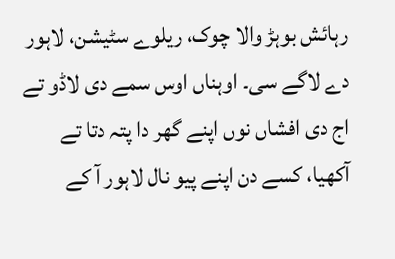رہائش بوہڑ والا چوک، ریلوے سٹیشن، لاہور دے لاگے سی۔ اوہناں اوس سمے دی لاڈو تے اج دی افشاں نوں اپنے گھر دا پتہ دتا تے آکھیا، کسے دن اپنے پیو نال لاہور آ کے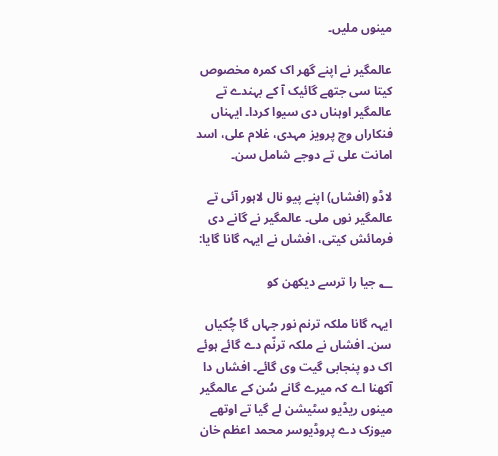مینوں ملیں۔

عالمگیر نے اپنے گھر اک کمرہ مخصوص کیتا سی جتھے گائیک آ کے بہندے تے عالمگیر اوہناں دی سیوا کردا۔ ایہناں فنکاراں وچ پرویز مہدی، غلام علی، اسد امانت علی تے دوجے شامل سن۔

لاڈو (افشاں) اپنے پیو نال لاہور آئی تے عالمگیر نوں ملی۔ عالمگیر نے گانے دی فرمائش کیتی، افشاں نے ایہہ گانا گایا:

؂ جیا را ترسے دیکھن کو

ایہہ گانا ملکہ ترنم نور جہاں گا چُکیاں سن۔ افشاں نے ملکہ ترنّم دے گائے ہوئے اک دو پنجابی گیت وی گائے۔ افشاں دا آکھنا اے کہ میرے گانے سُن کے عالمگیر مینوں ریڈیو سٹیشن لے گیا تے اوتھے میوزک دے پروڈیوسر محمد اعظم خان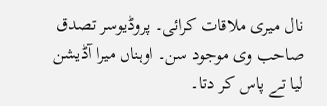نال میری ملاقات کرائی۔ پروڈیوسر تصدق صاحب وی موجود سن۔ اوہناں میرا آڈیشن لیا تے پاس کر دتا۔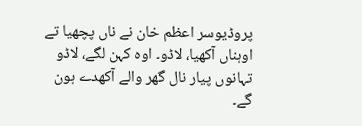پروڈیوسر اعظم خان نے ناں پچھیا تے اوہناں آکھیا، لاڈو۔ اوہ کہن لگے، لاڈو تہانوں پیار نال گھر والے آکھدے ہون گے۔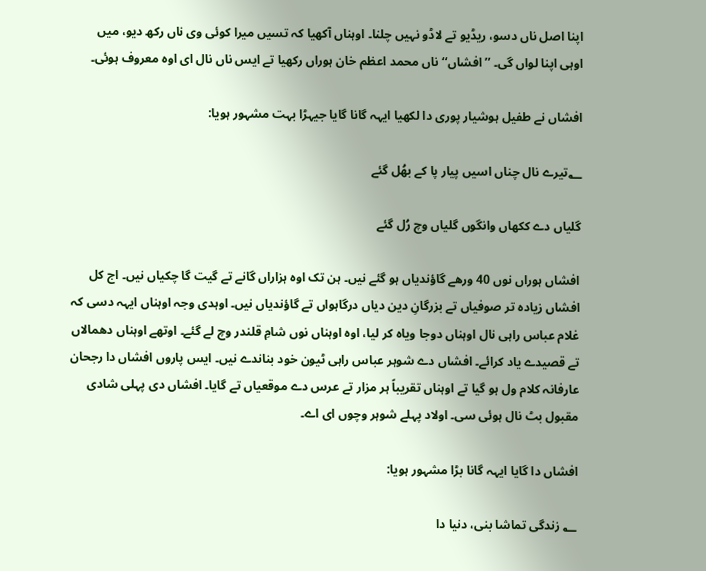اپنا اصل ناں دسو، ریڈیو تے لاڈو نہیں چلنا۔ اوہناں آکھیا کہ تسیں میرا کوئی وی ناں رکھ دیو، میں اوہی اپنا لواں گی۔ ’’افشاں‘‘ ناں محمد اعظم خان ہوراں رکھیا تے ایس ناں نال ای اوہ معروف ہوئی۔

افشاں نے طفیل ہوشیار پوری دا لکھیا ایہہ گانا گایا جیہڑا بہت مشہور ہویا:

؂تیرے نال چناں اسیں پیار پا کے بھُل گئے

گلیاں دے ککھاں وانگوں گلیاں وچ رُل گئے

افشاں ہوراں نوں 40 ورھے گاؤندیاں ہو گئے نیں۔ ہن تک اوہ ہزاراں گانے تے گیت گا چکیاں نیں۔ اج کل افشاں زیادہ تر صوفیاں تے بزرگانِ دین دیاں درگاہواں تے گاؤندیاں نیں۔ اوہدی وجہ اوہناں ایہہ دسی کہ غلام عباس راہی نال اوہناں دوجا ویاہ کر لیا، اوہ اوہناں نوں شامِ قلندر وچ لے گئے۔ اوتھے اوہناں دھمالاں تے قصیدے یاد کرائے۔ افشاں دے شوہر عباس راہی ٹیون خود بناندے نیں۔ ایس پاروں افشاں دا رجحان عارفانہ کلام ول ہو گیا تے اوہناں تقریباً ہر مزار تے عرس دے موقعیاں تے گایا۔ افشاں دی پہلی شادی مقبول بٹ نال ہوئی سی۔ اولاد پہلے شوہر وچوں ای اے۔

افشاں دا گایا ایہہ گانا بڑا مشہور ہویا:

؂ زندگی تماشا بنی، دنیا دا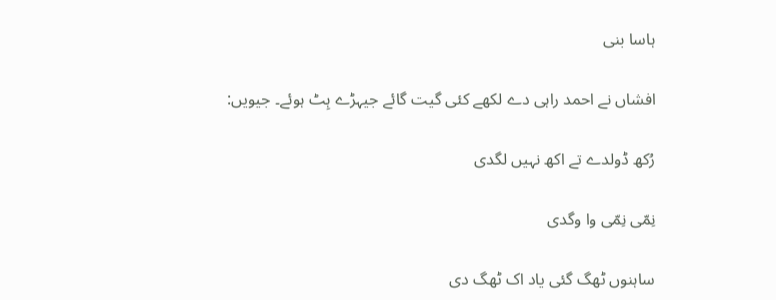ہاسا بنی

افشاں نے احمد راہی دے لکھے کئی گیت گائے جیہڑے ہِٹ ہوئے۔ جیویں:

رُکھ ڈولدے تے اکھ نہیں لگدی

نِمّی نِمّی وا وگدی

ساہنوں ٹھگ گئی یاد اک ٹھگ دی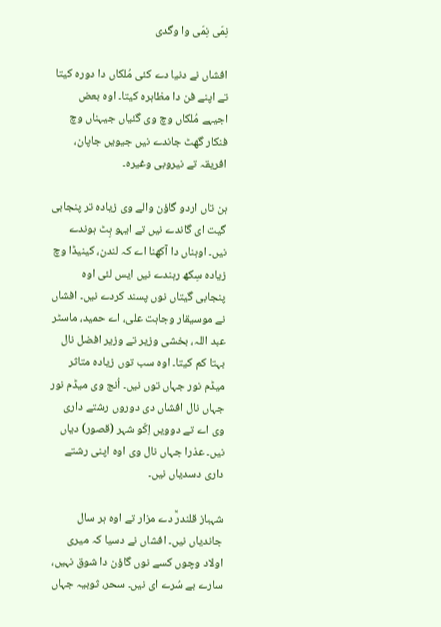نِمّی نِمّی وا وگدی

افشاں نے دنیا دے کئی مُلکاں دا دورہ کیتا تے اپنے فن دا مظاہرہ کیتا۔ اوہ بعض اجیہے مُلکاں وچ وی گئیاں جیہناں وچ فنکار گھٹ جاندے نیں جیویں جاپان، افریقہ تے نیروبی وغیرہ۔

ہن تاں اردو گاؤن والے وی زیادہ تر پنجابی گیت ای گاندے نیں تے ایہو ہِٹ ہوندے نیں۔ اوہناں دا آکھنا اے کہ لندن، کینیڈا وچ زیادہ سِکھ رہندے نیں ایس لئی اوہ پنجابی گیتاں نوں پسند کردے نیں۔ افشاں نے موسیقار وجاہت علی، اے حمید، ماسٹر عبد اللہ، بخشی وزیر تے وزیر افضل نال بہتا کم کیتا۔ اوہ سب توں زیادہ متاثر میڈم نور جہاں توں نیں۔ اُنج وی میڈم نور جہاں نال افشاں دی دوروں رشتے داری وی اے تے دوویں اِکّو شہر (قصور) دیاں نیں۔ عذرا جہاں نال وی اوہ اپنی رشتے داری دسدیاں نیں۔

شہباز قلندرؒ دے مزار تے اوہ ہر سال جاندیاں نیں۔ افشاں نے دسیا کہ میری اولاد وچوں کسے نوں گاؤن دا شوق نہیں، سارے بے سُرے ای نیں۔ سحر، ثوبیہ جہاں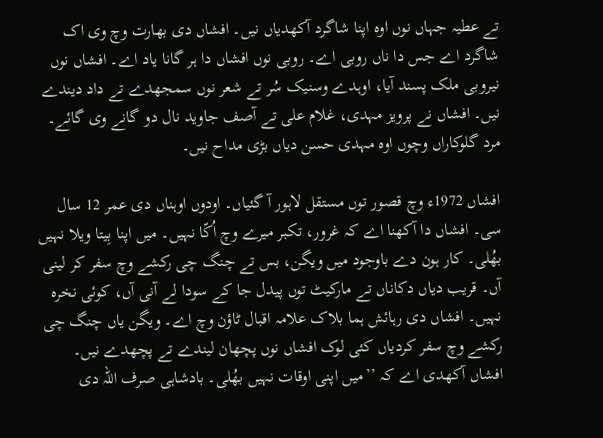تے عطیہ جہاں نوں اوہ اپنا شاگرد آکھدیاں نیں۔ افشاں دی بھارت وچ وی اک شاگرد اے جس دا ناں روبی اے۔ روبی نوں افشاں دا ہر گانا یاد اے۔ افشاں نوں نیروبی ملک پسند آیا، اوہدے وسنیک سُر تے شعر نوں سمجھدے تے داد دیندے نیں۔ افشاں نے پرویز مہدی، غلام علی تے آصف جاوید نال دو گانے وی گائے۔ مرد گلوکاراں وچوں اوہ مہدی حسن دیاں بڑی مداح نیں۔

افشاں 1972ء وچ قصور توں مستقل لاہور آ گئیاں۔ اودوں اوہناں دی عمر 12 سال سی۔ افشاں دا آکھنا اے کہ غرور، تکبر میرے وچ اُکّا نہیں۔ میں اپنا بِیتا ویلا نہیں بھُلی۔ کار ہون دے باوجود میں ویگن، بس تے چنگ چی رکشے وچ سفر کر لینی آں۔ قریب دیاں دکاناں تے مارکیٹ توں پیدل جا کے سودا لے آنی آں، کوئی نخرہ نہیں۔ افشاں دی رہائش ہما بلاک علامہ اقبال ٹاؤن وچ اے۔ ویگن یاں چنگ چی رکشے وچ سفر کردیاں کئی لوک افشاں نوں پچھان لیندے تے پچھدے نیں۔ افشاں آکھدی اے کہ ’’میں اپنی اوقات نہیں بھُلی۔ بادشاہی صرف اللہ دی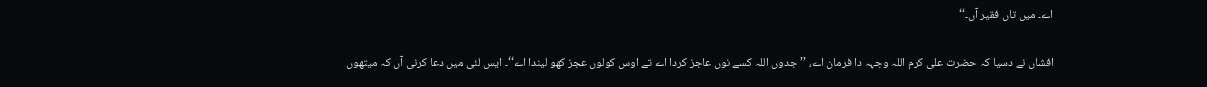اے۔ میں تاں فقیر آں۔‘‘

افشاں نے دسیا کہ حضرت علی کرم اللہ وجہہ دا فرمان اے، ’’جدوں اللہ کسے نوں عاجز کردا اے تے اوس کولوں عجز کھو لیندا اے‘‘۔ ایس لئی میں دعا کرنی آں کہ میتھوں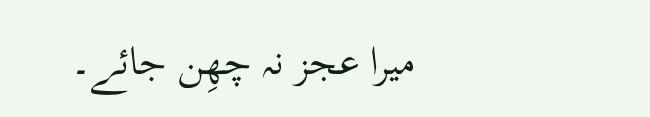میرا عجز نہ چھِن جائے۔